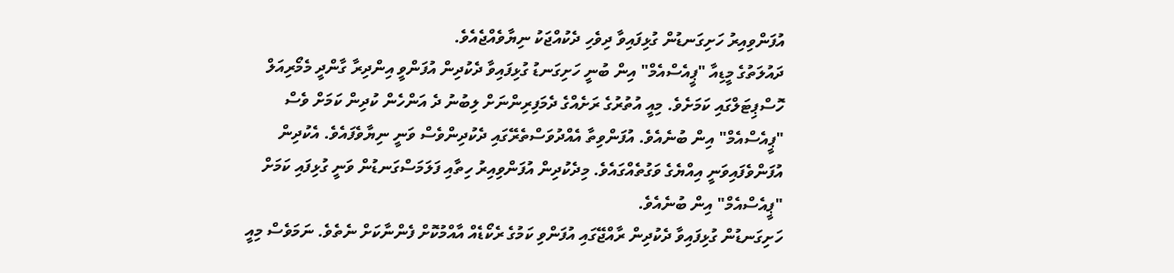އުފަންވިއިރު ހަށިގަނޑުން ގުޅިފައިވާ ދިވެހި ދެކުއްޖަކު ނިޔާވެއްޖެއެވެ.
ދައުލަތުގެ މީޑިއާ "ޕީއެސްއެމް" އިން ބުނީ ހަށިގަނޑު ގުޅިފައިވާ ދެކުދިން އުފަންވީ އިންދިރާ ގާންދީ މެމޯރިއަލް ހޮސްޕިޓަލްގައި ކަމަށެވެ. މިއީ އުތުރުގެ ރަށެއްގެ ދެމަފިރިންނަށް ލިބުނު ދެ އަންހެން ކުދިން ކަމަށް ވެސް "ޕީއެސްއެމް" އިން ބުނެއެވެ. އުފަންވިތާ އެއްދުވަސްތެރޭގައި ދެކުދިންވެސް ވަނީ ނިޔާވެފައެވެ. އެކުދިން އުފަންވެފައިވަނީ އިއްޔެގެ ވަގުތެއްގައެވެ. މިދެކުދިން އުފަންވިއިރު ހިތާއި ފަލަމަސްގަނޑުން ވަނީ ގުޅިފައި ކަމަށް "ޕީއެސްއެމް" އިން ބުނެއެވެ.
ހަށިގަނޑުން ގުޅިފައިވާ ދެކުދިން ރާއްޖޭގައި އުފަންވި ކަމުގެ ރެކޯޑެއް އާއްމުކޮށް ފެންނާކަށް ނެތެވެ. ނަމަވެސް މިއީ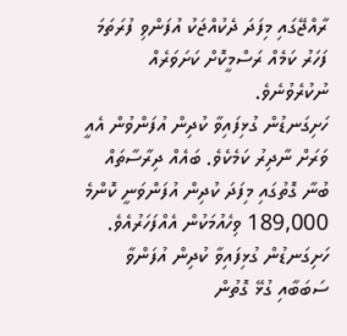ރާއްޖޭގައި މިފަދަ ދެކުއްޖަކު އުފަންވި ފުރަތަމަ ފަހަރު ކަމެއް ރަސްމީކޮށް ކަށަވަރެއް ނުކުރެވުނެވެ.
ހަށިގަނޑުން ގުޅިފައިވާ ކުދިން އުފަންވުން އެއީ ވަރަށް ނާދިރު ކަމެކެވެ. ބައެއް ދިރާސާތައް ބުނާ ގޮތުގައި މިފަދަ ކުދިން އުފަންވަނީ ކޮންމެ 189,000 ވިހެއުމަކުން އެއްފަހަރުއެވެ. ހަށިގަނޑުން ގުޅިފައިވާ ކުދިން އުފަންވާ ސަބަބާއި ގުޅޭ ގޮތުން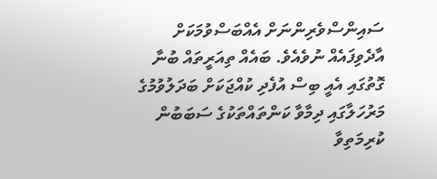ސައިންސްވެރިންނަށް އެއްބަސްވުމަކަށް އާދެވިފައެއް ނުވެއެވެ. ބައެއް ތިއަރީތައް ބުނާ ގޮތުގައި އެއީ ބިސް އުފެދި ކުއްޖަކަށް ބަދަލުވުމުގެ މަރުހަލާގައި ދިމާވާ ކަންތައްތަކުގެ ސަބަބުން ކުރިމަތިވާ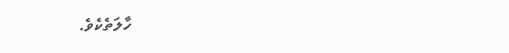ހާލަތެކެވެ.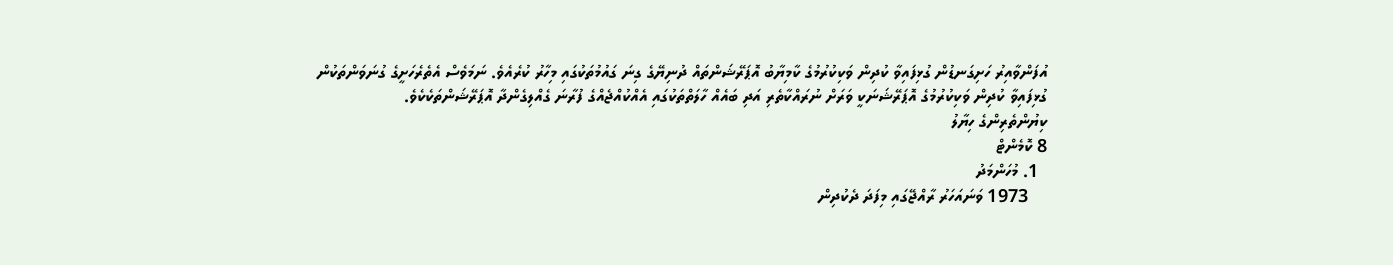އުފަންވާއިރު ހަށިގަނޑުން ގުޅިފައިވާ ކުދިން ވަކިކުރުމުގެ ކާމިޔާބު އޮޕަރޭޝަންތައް ދުނިޔޭގެ ގިނަ ގައުމުތަކުގައި މިހާރު ކުރެއެވެ. ނަމަވެސް އެތެރެހަށީގެ ގުނަވަންތަކުން ގުޅިފައިވާ ކުދިން ވަކިކުރުމުގެ އޮޕަރޭޝަނަކީ ވަރަށް ނުރައްކާތެރި އަދި ބައެއް ހާލަތްތަކުގައި އެއްކުއްޖެއްގެ ފުރާނަ ގެއްލިގެންދާ އޮޕަރޭޝަންތަކެކެވެ.
ކިޔުންތެރިންގެ ހިޔާލު
8 ކޮމެންޓް
  1. މުހަންމަދު
    1973 ވަނައަހަރު ރާއްޖޭގައި މިފަދަ ދެކުދިން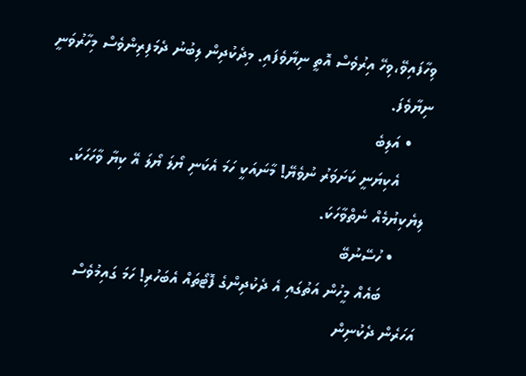ވިހާފައިވޭ،ވިހޭ އިރުވެސް އޮތީ ނިޔާވެފައި. މިދެކުދިން ލިބުނު ދެމަފިރިންވެސް މިހާރުވަނީ ނިޔާވެފަ.
    • އަލިބެ
      އެކިޔަނީ ކަށަވަރު ނުވެޔޭ! މާނައަކީ ހަމަ އެކަނި ޔޯލަ ޔޯލަ އޭ ކިޔާ ވާހަހަކަ. ލިޔެކިޔުމެއް ނެތްވާހަކަ.
      • ހުސޭނުބޭ
        ބައެއް މީހުން އަތުގައި އެ ދެކުދިންގެ ފޮޓޯތައް އެބަހުރި! ހަމަ ގައިމުވެސް އަހަރެން ދެކުނިން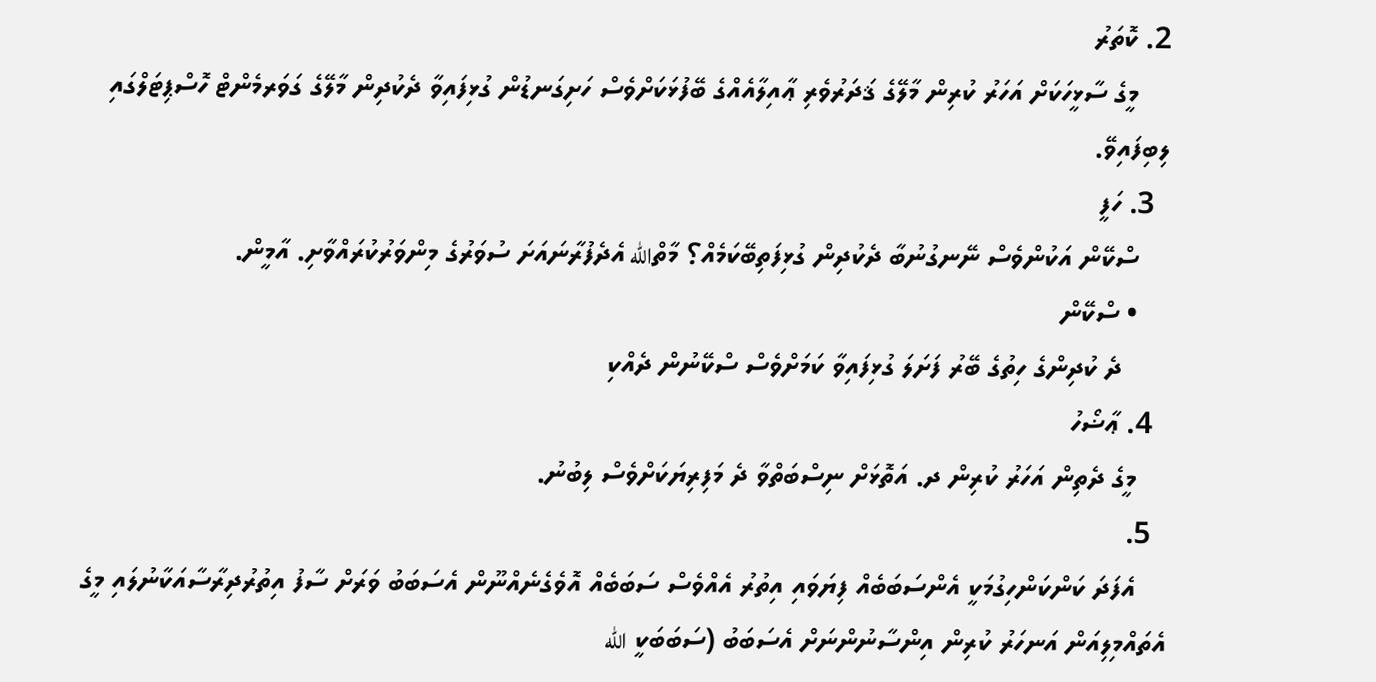2. ކޮތަރު
    މީގެ ސާޅީހަކަށް އަހަރު ކުރިން މާލޭގެ ޤަދަރުވެރި ޢާއިލާއެއްގެ ބޭފުޅަކަށްވެސް ހަށިގަނޑުން ގުޅިފައިވާ ދެކުދިން މާލޭގެ ގަވަރމެންޓް ހޮސްޕިޓަލްގައި ލިބިފައިވޭ.
  3. ހަފީ
    ސްކޭން އަކުންވެސް ނޭނގުނުބާ ދެކުދިން ގުޅިފަތިބޭކަމެއް؟ މާތްالله އެދެފުރާނައަށަ ސުވަރުގެ މިންވަރުކުރައްވާށި. އާމީން.
    • ސްކޭން
      ދެ ކުދިންގެ ހިތުގެ ބޭރު ފަށަލަ ގުޅިފައިވާ ކަމަށްވެސް ސްކޭނުން ދެއްކި
  4. ޢާޟޯހު
    މީގެ ދެތިން އަހަރު ކުރިން ދ. އަތޮޅަށް ނިސްބަތްވާ ދެ މަފިރިޔަކަށްވެސް ލިބުނު.
  5.
    އެފަދަ ކަންކަންހިގުމަކީ އެންސަބަބެއް ފިޔަވައި އިތުރު އެއްވެސް ސަބަބެއް އޮވެގެނެއްނޫން އެސަބަބު ވަރަށް ސާފު އިތުރުދިރާސާއަކާނުލައި މީގެ އެތައްމިލިއަން އަނހަރު ކުރިން އިންސާނުންނަށް އެސަބަބު (ސަބަބަކީ الله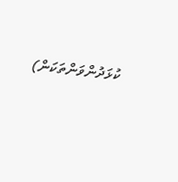ކުޅަދުންވަންތަކަން)